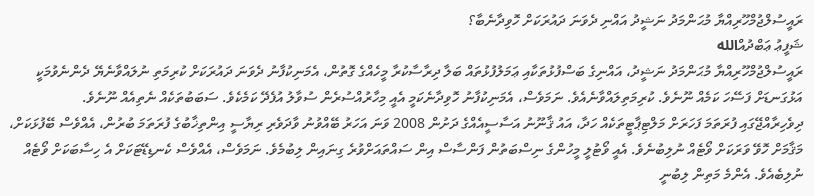ރައީސުލްޖުމްހޫރިއްޔާ މުޙަންމަދު ނަޝީދު އައްނި ދެވަނަ ދައުރަކަށް ހޮވިދާނެބާ؟
ޝަފީޢު ޢަބްދުއްالله
ރައީސުލްޖުމްހޫރިއްޔާ މުޙަންމަދު ނަޝީދު، އައްނިގެ ބަސްފުޅުތަކާއި ޢަމަލުފުޅުތައް ބަލާ ދިރާސާކުރާ މީހެއްގެ ގޮތުން، އެމަނިކުފާނު ދެވަނަ ދައުރަކަށް ކުރިމަތި ނުލައްވާނެޔޭ ދެންނެވުމަކީ އަޅުގަނޑަށް ފަސޭހަ ކަމެއް ނޫނެވެ. ކުރިމަތިލައްވާނެއެވެ. ނަމަވެސް، އެމަނިކުފާނު ހޮވިދާނެކަމީ އެއީ މިހާރުއްސުރެން ސުވާލު އުފެދޭ ކަމެކެވެ. ސަބަބުތަކެއް ނެތިއެއް ނޫނެވެ.
ދިވެހިރާއްޖޭގައި ފުރަތަމަ ފަހަރަށް މަލްޓިޕާޓީތަކެއް ހަދާ، އައު ޤާނޫނު އަސާސީއެއްގެ ދަށުން 2008 ވަނަ އަހަރު ބޭއްވުނު ވާދަވެރި ރިޔާސީ އިންތިޚާބުގެ ފުރަތަމަ ބުރުން، އެއްވެސް ބޭފުޅަކަށް، މަޤާމަށް ހޮވޭ ވަރަކަށް ވޯޓެއް ނުލިބުނެވެ. އެއީ ވޯޓުލީ މީހުންގެ ނިސްބަތުން ފަންސާސް އިން ސައްތައަށްވުރެ ގިނައިން ލިބުމެވެ. ނަމަވެސް، އެއްވެސް ކެނޑިޑޭޓަކަށް އެ ހިސާބަކަށް ވޯޓެއް ނުލިބެއެވެ. އެންމެ މަތިން ލިބުނީ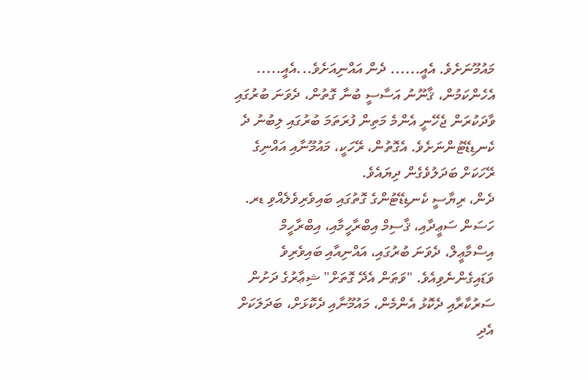މައުމޫނަށެވެ. އެއީ...... ދެން އައްނިއަށެވެ...އެއީ..... އެހެންކަމުން، ޤާނޫނު އަސާސީ ބުނާ ގޮތުން، ދެވަނަ ބުރުގައި ވާދަކުރަން ޖެހޭނީ އެންމެ މަތިން ފުރަތަމަ ބުރުގައި ލިބުނު ދެ ކެނޑިޑޭޓުންނަށެވެ. އެގޮތުން، ރޭހަކީ، މައުމޫނާއި އައްނިގެ ރޭހަކަށް ބަދަލުވެގެން ދިޔައެވެ.
ދެން، ރިޔާސީ ކެނޑިޑޭޓުންގެ ގޮތުގައި ބައިވެރިވެލެއްވި ޑރ. ހަސަން ސަޢީދާއި، ޤާސިމް އިބްރާހީމާއި، އިބްރާހީމް އިސްމާޢީލް، ދެވަނަ ބުރުގައި، އައްނިއާއި ބައިވެރިވެ ވަޑައިގެންނެވިއެވެ. "ވަޠަން އެދޭ ގޮތަށް" ޝިޢާރުގެ ދަށުން ސަރުކާރާއި ދެކޮޅު އެންމެން، މައުމޫނާއި ދެކޮޅަށް، ބަދަލަކަށް އެދި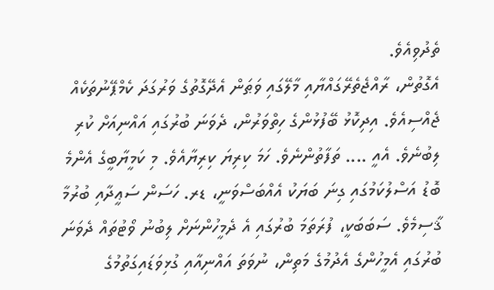ތެދުވިއެވެ.
އެގޮތުން، ރާއްޖެތެރޭގައްޔާއި މާލޭގައި ވަޠަން އެދޭގޮތުގެ ވަރުގަދަ ކެމްޕޭނުތަކެއް ޖެއްސިއެވެ. އިދިކޮޅު ބޭފުޅުންގެ ހިތްވަރުން، ދެވަނަ ބުރުގައި އައްނިއަށް ކުރި ލިބުނެވެ. އެއީ .... ތަފާތުންނެވެ. ހަމަ ކިރިޔަ ކިރިޔާއެވެ. މި ކަމީޔާބީގެ އެންމެ ބޮޑު އަސްލުކަމުގައި ގިނަ ބަޔަކު އެއްބަސްވަނީ، ޑރ. ހަސަން ސަޢީދާއި ބުރުމާ ޤާސިމެވެ. ސަބަބަކީ، ފުރަތަމަ ބުރުގައި އެ ދެމީހުންނަށް ލިބުނު ވޯޓުތައް ދެވަނަ ބުރުގައި އެމީހުންގެ އެދުމުގެ މަތިން، ނުވަތަ އައްނިއާއި ގުޅިވަޑައިގަތުމުގެ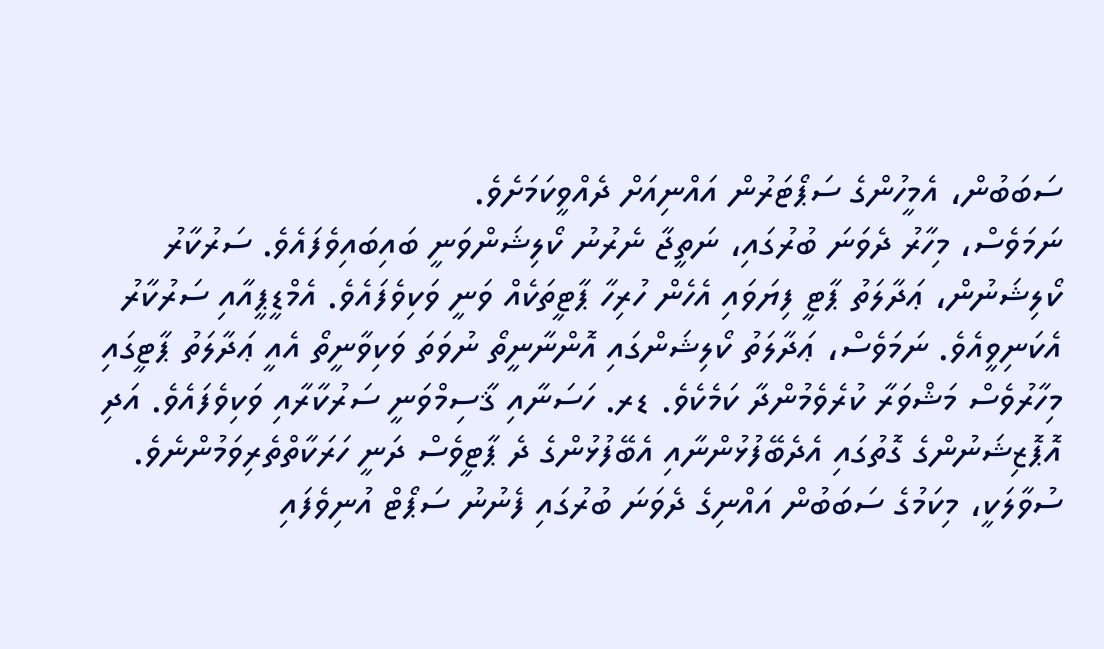ސަބަބުން، އެމީހުންގެ ސަޕޯޓަރުން އައްނިއަށް ދެއްވީކަމަށެވެ.
ނަމަވެސް، މިހާރު ދެވަނަ ބުރުގައި، ނަތީޖާ ނެރުނު ކޯލިޝަންވަނީ ބައިބައިވެފައެވެ. ސަރުކާރު ކޯލިޝަނުން، ޢަދާލަތު ޕާޓީ ފިޔަވައި އެހެން ހުރިހާ ޕާޓީތަކެއް ވަނީ ވަކިވެފައެވެ. އެމްޑީޕީއާއި ސަރުކާރު އެކަނިވީއެވެ. ނަމަވެސް، ޢަދާލަތު ކޯލިޝަންގައި އޮންނާނީތޯ ނުވަތަ ވަކިވާނީތޯ އެއީ ޢަދާލަތު ޕާޓީގައި މިހާރުވެސް މަޝްވަރާ ކުރެވެމުންދާ ކަމެކެވެ. ޑރ. ހަސަނާއި ޤާސިމްވަނީ ސަރުކާރާއި ވަކިވެފައެވެ. އަދި އޮޕޮޒިޝަނުންގެ ގޮތުގައި އެދެބޭފުޅުންނާއި އެބޭފުޅުންގެ ދެ ޕާޓީވެސް ދަނީ ހަރަކާތްތެރިވަމުންނެވެ.
ސުވާލަކީ، މިކަމުގެ ސަބަބުން އައްނިގެ ދެވަނަ ބުރުގައި ފެނުނު ސަޕޯޓް އުނިވެފައި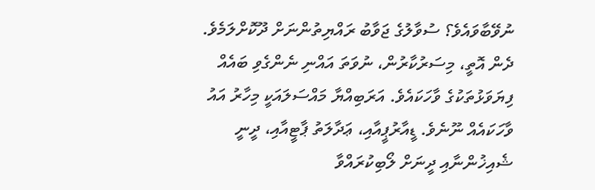ނުވޭބާވައެވެ؟ ސުވާލުގެ ޖަވާބު ރައްޔިތުންނަށް ދޫކޮށްލަމެވެ.
ދެން އޮތީ، މިސަރުކާރުން، ނުވަތަ އައްނި ނެންގެވި ބައެއް ފިޔަވަޅުތަކުގެ ވާހަކައެވެ. އަރަބިއްޔާ މައްސަލައަކީ މިހާރު އައު ވާހަކައެއް ނޫނެވެ. ޑީއާރުޕީއާއި، ޢަދާލަތު ޕާޓީއާއި، ދީނީ ޝެއިޚުންނާއި ދީނަށް ލޯބިކުރައްވާ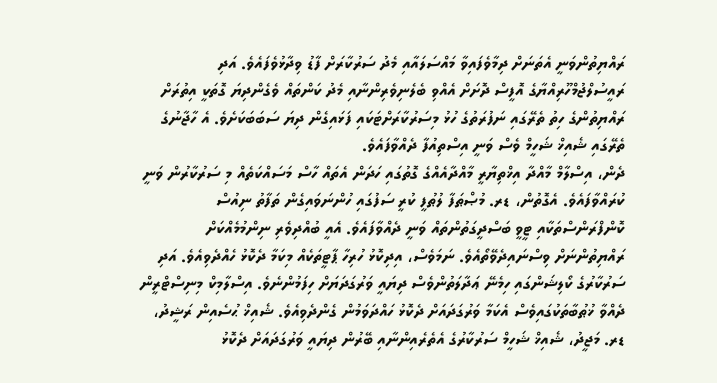ރައްޔިތުންވަނީ އެތަނަށް ދިމާވެފައިވާ މައްސަލައާއި މެދު ސަރުކާރަށް ފާޑު ވިދާޅުވެފައެވެ. އަދި ރައީސުލްޖުމްހޫރިއްޔާގެ އޮފީސް ދޮށަށް އެއްވި ބެލެނިވެރިންނާއި މެދު ކަންތައް ވެގެންދިޔަ ގޮތަކީ އިތުރަށް ރައްޔިތުންގެ ހިތު ތެރޭގައި ނަފުރަތުގެ ހުޅު މިސަރުކާރަށްޓަކައި ފަޅައިގެން ދިޔަ ސަބަބަކަށެވެ. އެ ހާޖާނުގެ ތެރޭގައި ޝެއިޚް ޝަހީމް ވެސް ވަނީ އިސްތިއުފާ ދެއްވާފައެވެ.
ދެން، އިސްލާމް މާއްދާ އިޚްތިޔާރީ މާއްދާއެއްގެ ގޮތުގައި ހަދަން އެތައް ހާސް މަސައްކަތެއް މި ސަރުކާރުން ވަނީ ކުރައްވާފައެވެ. އެގޮތުން، ޑރ. މުޞްޠަފާ ލުޠުފީ ކުރީ ސަފުގައި ހުންނަވައިގެން ތަފާތު ނިއުސް ކޮންފްރަންސްތަކާއި ޓީވީ ބަސްދީގަތުންތައް ވަނީ ދެއްވާފައެވެ. އެއީ ބުއްދިވެރި ނިންމުމެއްކަށް ރައްޔިތުންނަށް ވިސްނައިދެވޭތޯއެވެ. ނަމަވެސް، އިދިކޮޅު ހުރިހާ ޕާޓީތަކެއް މިކަމާ ދެކޮޅު ހެއްދެވިއެވެ. އަދި ސަރުކާރުގެ ކޯލިޝަންގައި ހިމެނޭ ޢަދާލަތުންވެސް ދިޔައީ ވަރުގަދަޔަށް ހިފަމުންނެވެ. އިސްލާމިކް މިނިސްޓްރީން ދެއްވާ ޚުޠުބާތަކުގައިވެސް އެކަމާ ވަރުގަދައަށް ދެކޮޅު ހައްދަވަމުން ގެންދެވިއެވެ. ޝެއިޚް ޙުސެއިން ރަޝީދު، ޑރ. މަޖީދު، ޝެއިޚް ޝަހީމް ސަރުކާރުގެ އެތެރެއިންނާއި ބޭރުން ދިޔައީ ވަރުގަދައަށް ދެކޮޅު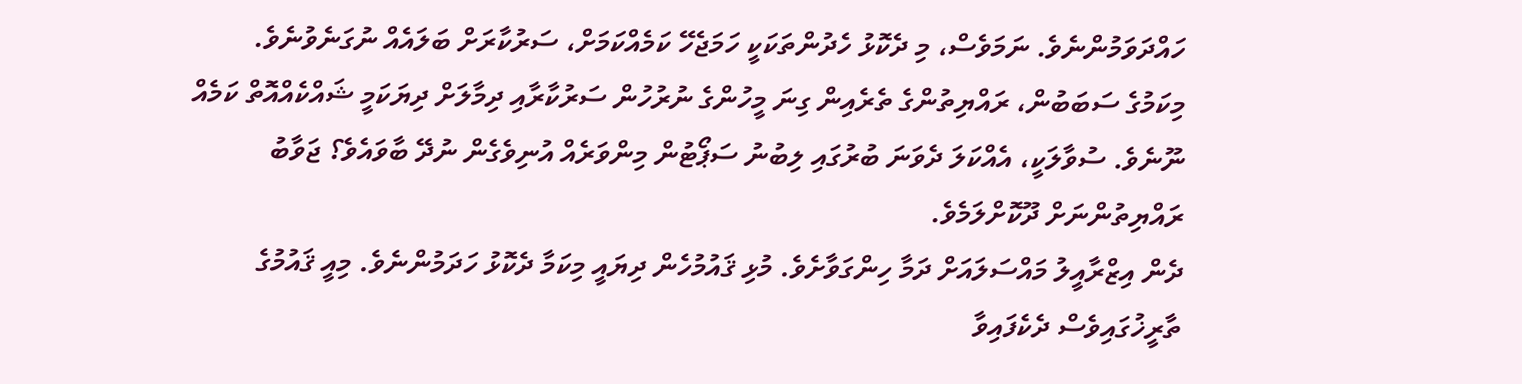ހައްދަވަމުންނެވެ. ނަމަވެސް، މި ދެކޮޅު ހެދުންތަކަކީ ހަމަޖެހޭ ކަމެއްކަމަށް، ސަރުކާރަށް ބަލައެއް ނުގަނެވުނެވެ.
މިކަމުގެ ސަބަބުން، ރައްޔިތުންގެ ތެރެއިން ގިނަ މީހުންގެ ނުރުހުން ސަރުކާރާއި ދިމާލަށް ދިޔަކަމީ ޝައްކެއްއޮތް ކަމެއް ނޫނެވެ. ސުވާލަކީ، އެއްކަލަ ދެވަނަ ބުރުގައި ލިބުނު ސަޕޯޓުން މިންވަރެއް އުނިވެގެން ނުދޭ ބާވައެވެ؟ ޖަވާބު ރައްޔިތުންނަށް ދޫކޮށްލަމެވެ.
ދެން އިޒްރާއީލު މައްސަލައަށް ދަމާ ހިންގަވާށެވެ. މުޅި ޤައުމުހެން ދިޔައީ މިކަމާ ދެކޮޅު ހަދަމުންނެވެ. މިއީ ޤައުމުގެ ތާރީޚުގައިވެސް ދެކެފައިވާ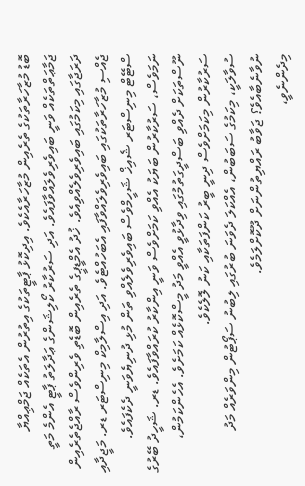ބޮޑު މުޒާހަރާތަކުގެ ތެރެއިން މުޒާހަރާއެކެވެ. އިދިކޮޅު ޕާޓީތަކުގެ އިތުރުން އެތަކެއް ޖަމްޢިއްޔާ ޖަމާޢަތްތަކެއް ވަނީ ބައިވެރިވެލައްވާފައެވެ. އަދި ސަރުކާރު ކޯލިޝަންގެ ޢަދާލަތު ޕާޓީ އެންމެ މަތީ ދަރަޖާގައި މިކަމުގައި ބައިވެރިވެލެއްވިއެވެ. ޚުދު އެމްޑީޕީގެ ތެރެއިން ބޮޑެތި ވެރިންވެސް ރާއްޖެތެރެއިން ޖެއްސި މުޒާހަރާތަކުގައި ބައިވެރިވެލައްވާފައި އެބަހުއްޓެވެ. އަދި އިސްލާމިކް މިނިސްޓަރ ޑރ. މަޖީދާއި ސްޓޭޓް މިނިސްޓަރ ޝެއިޚް ޝަހީމްވެސް ބައިވެރިވެލެއްވި ތަން މުޅި ދުނިޔެވަނީ ދެކެފައެވެ. ނަމަވެސް، ސަރުކާރުން ބަޔަކު އެއްވި ކަމަށްވެސް ވަނީ އިންކާރު ކުރައްވާފައެވެ. ޑރ. ޝަހީދު ބޭރުގެ ނޫސްތަކަށް ދެއްވި ބަސްދީގަތުމުގައި ވިދާޅުވީ އެއްވީ މަދު މީސްކޮޅެއް ކަމަށެވެ. އެހެންކަމުން، ސަރުކާރުން މިކަމަށްވެސް ދިނީ ބީރު ކަންފަތަކާއި ކަނު ލޮލެކެވެ.
ސުވާލަކީ، މިކަމުގެ ސަބަބުން، އެއްކަލަ ދެވަނަ ބުރުގައި ލިބުނު ސަޕޯޓުން މިންވަރެއް މަދު ނުވާނެބާއެވެ؟ ޖަވާބު ރައްޔިތުންނަށް ދޫކޮށްލަމެވެ.
މިދެންނެވީ،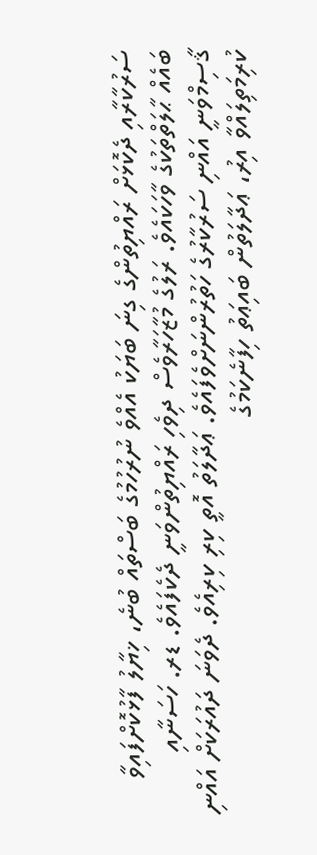ސަރުކާރާއި ދެކޮޅަށް ރައްޔިތުންގެ ގިނަ ބަޔަކު އެއްވެ ނުރުހުމުގެ ބަސްތައް ބުނެ، ޚިޔާލު ފާޅުކޮށްފައިވާ ބައެއް ޙާލަތްތަކުގެ ވާހަކައެވެ. ރަލުގެ މުޒާހަރާވެސް ދިވެހި ރައްޔިތުންވަނީ ދެކެފައެވެ. ޑރ. ހަސަނާއި ޤާސިމްވަނީ އައްނި ސަރުކާރުގެ ހަތުރުންނަށްވެފައެވެ. ޢަދާލަތު އޮތީ ކިރި ކިރިއެވެ. ދެވަނަ ދައުރަކަށް އައްނި ކުރިމަތިލައްވާ އިރު، ޢަދާލަތުން ބައިޢަތު ހިފާނެކަމުގެ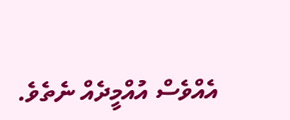އެއްވެސް އުއްމީދެއް ނެތެވެ.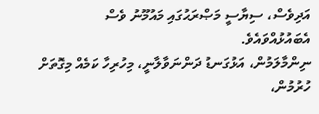އަދިވެސް، ސިޔާސީ މަޞްރަޙުގައި މައުމޫނު ވެސް އެބައުޅުއްވައެވެ.
ނިންމާލަމުން، އަޅުގަނޑު ދަންނަވާލާނީ، މިހުރިހާ ކަމެއް މިގޮތަށް ހުރުމުން،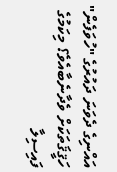އައްނިގެ ދެވަނަ ދައުރުގެ "ހުވަފެން" ހަޤީޤަތަކަށް ވެދާނެބާއެވެ؟ މިކަމުގެ ފައިސިލާ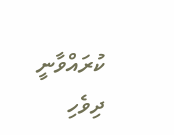ކުރައްވާނީ ދިވެހި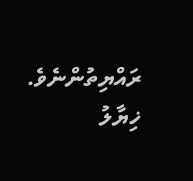ރައްޔިތުންނެވެ.
ޚިޔާލު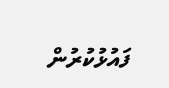ފައުޅުކުރުން